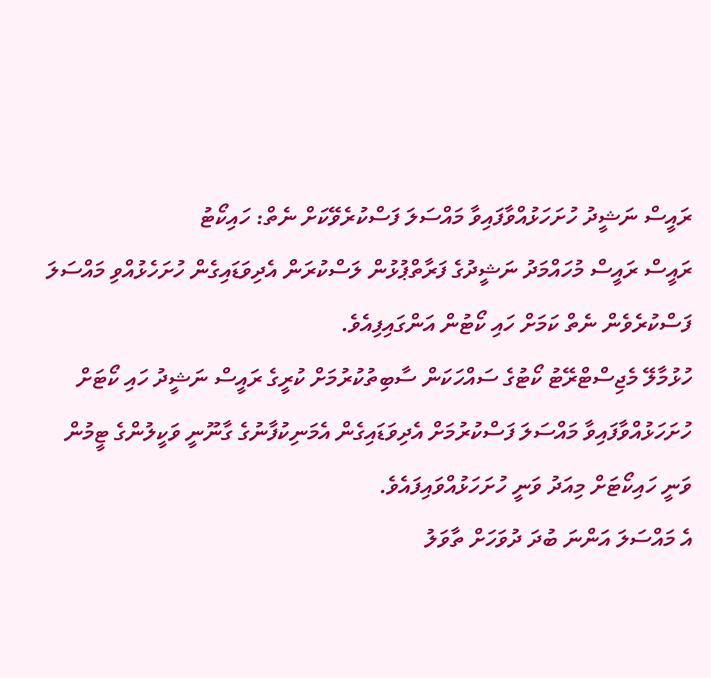ރައީސް ނަޝީދު ހުށަހަޅުއްވާފައިވާ މައްސަލަ ފަސްކުރެވޭކަށް ނެތް: ހައިކޯޓު
ރައީސް ރައީސް މުހައްމަދު ނަޝީދުގެ ފަރާތްޕުޅުން ލަސްކުރަން އެދިވަޑައިގެން ހުށަހެޅުއްވި މައްސަލަ ފަސްކުރެވެން ނެތް ކަމަށް ހައި ކޯޓުން އަންގައިފިއެވެ.
ހުޅުމާލޭ މެޖިސްޓްރޭޓު ކޯޓުގެ ސައްހަކަން ސާބިތުކުރުމަށް ކުރީގެ ރައީސް ނަޝީދު ހައި ކޯޓަށް ހުށަހަޅުއްވާފައިވާ މައްސަލަ ފަސްކުރުމަށް އެދިވަޑައިގެން އެމަނިކުފާނުގެ ގާނޫނީ ވަކީލުންގެ ޓީމުން ވަނީ ހައިކޯޓަށް މިއަދު ވަނީ ހުށަހަޅުއްވައިފައެވެ.
އެ މައްސަލަ އަންނަ ބުދަ ދުވަހަށް ތާވަލު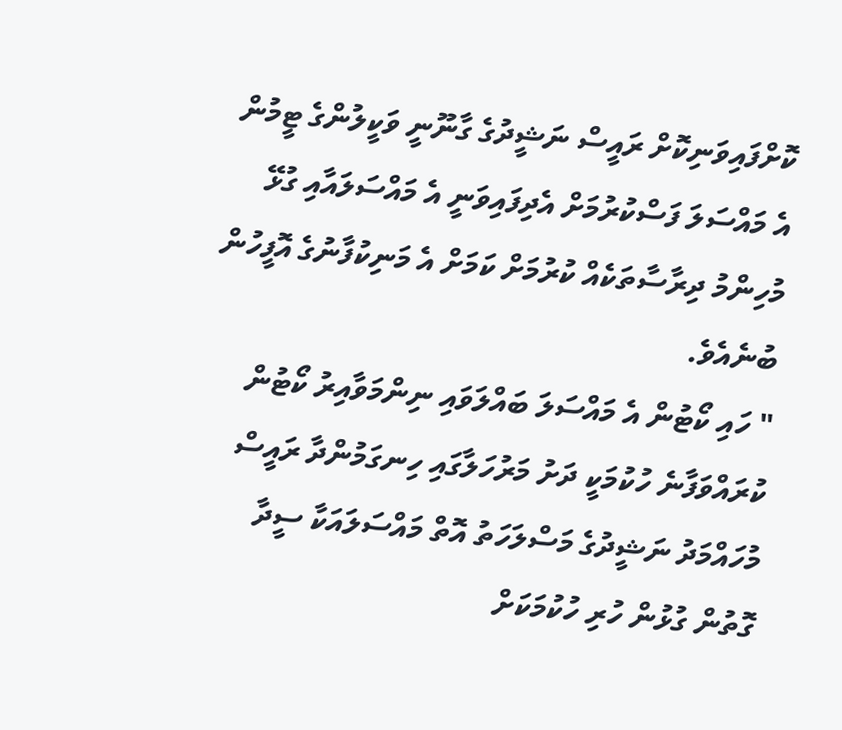ކޮށްފައިވަނިކޮށް ރައީސް ނަޝީދުގެ ގާނޫނީ ވަކީލުންގެ ޓީމުން އެ މައްސަލަ ފަސްކުރުމަށް އެދިފައިވަނީ އެ މައްސަލައާއި ގުޅޭ މުހިންމު ދިރާސާތަކެއް ކުރުމަށް ކަމަށް އެ މަނިކުފާނުގެ އޮފީހުން ބުނެއެވެ.
" ހައި ކޯޓުން އެ މައްސަލަ ބައްލަވައި ނިންމަވާއިރު ކޯޓުން ކުރައްވަފާނެ ހުކުމަކީ ދަށު މަރުހަލާގައި ހިނގަމުންދާ ރައީސް މުހައްމަދު ނަޝީދުގެ މަސްލަހަތު އޮތް މައްސަލައަކާ ސީދާ ގޮތުން ގުޅުން ހުރި ހުކުމަކަށް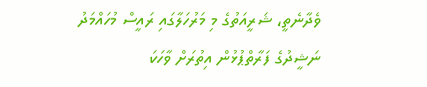ވެދާނެތީ، ޝަރީއަތުގެ މި މަރުހަލާގައި ރައީސް މުހައްމަދު ނަޝީދުގެ ފަރާތްޕުޅުން އިތުރަށް ވާހަކަ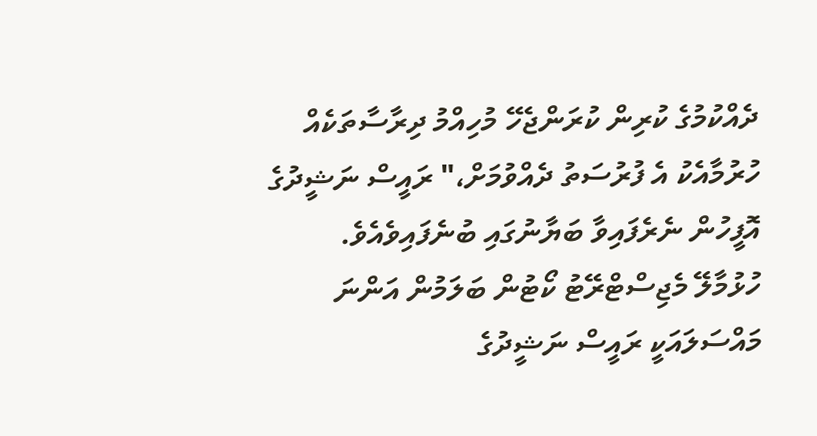ދެއްކުމުގެ ކުރިން ކުރަންޖެހޭ މުހިއްމު ދިރާސާތަކެއް ހުރުމާއެކު އެ ފުރުސަތު ދެއްވުމަށް،" ރައީސް ނަޝީދުގެ އޮފީހުން ނެރެފައިވާ ބަޔާނުގައި ބުނެފައިވެއެވެ.
ހުޅުމާލޭ މެޖިސްޓްރޭޓު ކޯޓުން ބަލަމުން އަންނަ މައްސަލައަކީ ރައީސް ނަޝީދުގެ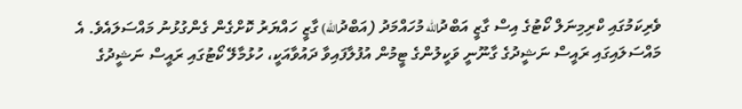ވެރިކަމުގައި ކްރިމިނަލް ކޯޓުގެ އިސް ގާޒީ އަބްދުالله މުހައްމަދު (އަބްދުالله) ގާޒީ ހައްޔަރު ކޮށްގެން ގެންގުޅުނު މައްސަލައެވެ. އެ މައްސަލައިގައި ރައީސް ނަޝީދުގެ ގާނޫނީ ވަކީލުންގެ ޓީމުން އުފުލާފައިވާ ދައުވާއަކީ، ހުޅުމާލޭ ކޯޓުގައި ރައީސް ނަޝީދުގެ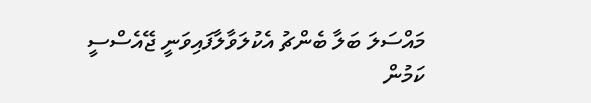މައްސަލަ ބަލާ ބެންޗު އެކުލަވާލާފައިވަނީ ޖޭއެސްސީ ކަމުން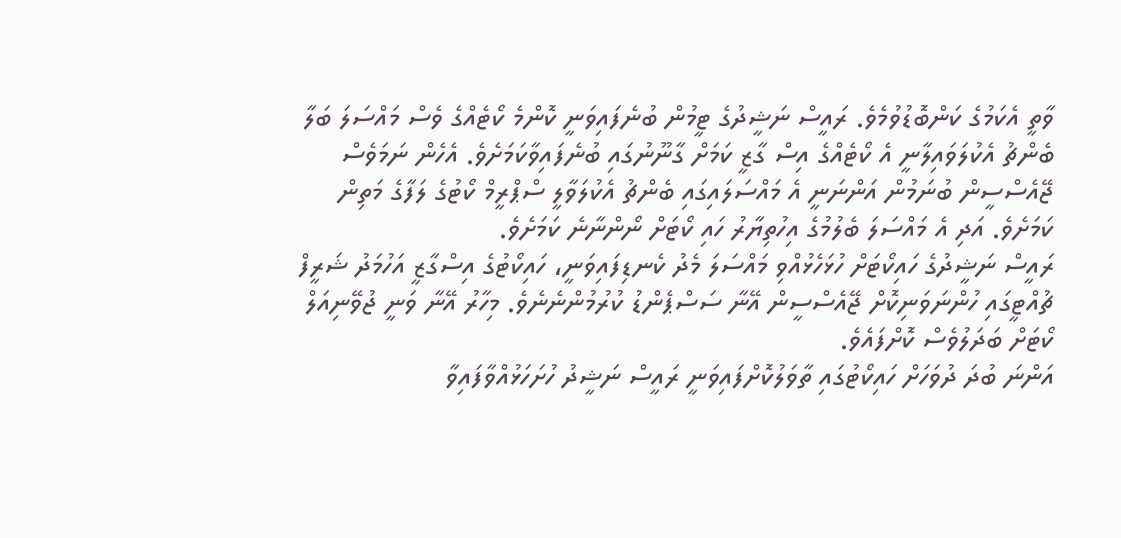ވާތީ އެކަމުގެ ކަންބޮޑުވުމެވެ. ރައީސް ނަޝީދުގެ ޓީމުން ބުނެފައިވަނީ ކޮންމެ ކޯޓެއްގެ ވެސް މައްސަލަ ބަލާ ބެންޗު އެކުލަވައިލާނީ އެ ކޯޓެއްގެ އިސް ގާޒީ ކަމަށް ގާނޫނުގައި ބުނެފައިވާކަމަށެވެ. އެހެން ނަމަވެސް ޖޭއެސްސީން ބުނަމުން އަންނަނީ އެ މައްސަލައިގައި ބެންޗު އެކުލަވާލީ ސްޕްރީމް ކޯޓުގެ ލަފާގެ މަތިން ކަމަށެވެ. އަދި އެ މައްސަލަ ބެލުމުގެ އިހުތިޔާރު ހައި ކޯޓަށް ނޯންނާނެ ކަމަށެވެ.
ރައީސް ނަޝީދުގެ ހައިކޯޓަށް ހުޅަހެޅުއްވި މައްސަލަ މެދު ކެނޑިފައިވަނީ، ހައިކޯޓުގެ އިސްގާޒީ އަހުމަދު ޝަރީފް ޗުއްޓީގައި ހުންނަވަނިކޮށް ޖޭއެސްސީން އޭނާ ސަސްޕެންޑު ކުރުމުންނެނެވެ. މިހާރު އޭނާ ވަނީ ޖުވޭނިއަލް ކޯޓަށް ބަދަލުވެސް ކޮށްފައެވެ.
އަންނަ ބުދަ ދުވަހަށް ހައިކޯޓުގައި ތާވަލުކޮށްފައިވަނީ ރައީސް ނަޝީދު ހުށަހަޅުއްވާފައިވާ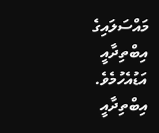މައްސަލައިގެ އިބްތިދާއީ އަޑުއެހުމެވެ. އިބްތިދާއީ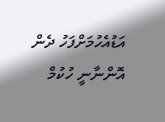އަޑުއެހުމަށްފަހު ދެން އޮންނާނީ ހުކުމް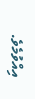އިއްވުމެވެ.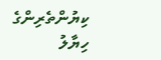ކިޔުންތެރިންގެ ހިޔާލު